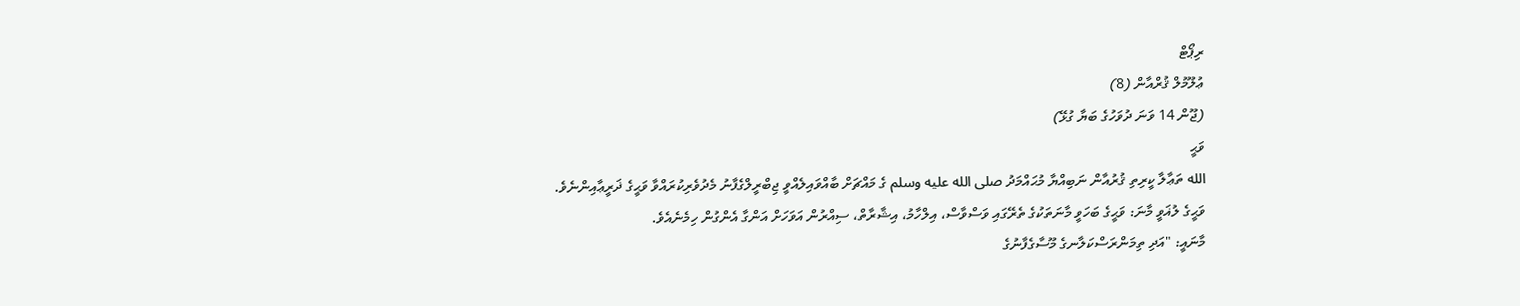ރިޕޯޓް
ޢުލޫމުލް ޤުރްއާން (8)
(ޖޫން 14 ވަނަ ދުވަހުގެ ބަޔާ ގުޅޭ)
ވަޙީ
الله ތަޢާލާ ކީރިތި ޤުރުއާން ނަބިއްޔާ މުޙައްމަދު صلى الله عليه وسلم ގެ މައްޗަށް ބާއްވައިލެއްވީ ޖިބްރީލްގެފާނު މެދުވެރިކުރައްވާ ވަޙީގެ ޛަރީޢާއިންނެވެ.
ވަޙީގެ ލުޣަވީ މާނަ: ވަޙީގެ ބަހަވީ މާނަތަކުގެ ތެރޭގައި ވަސްވާސް، އިލްހާމު، އިޝާރާތް، ސިއްރުން އަވަހަށް އަންގާ އެންގުން ހިމެނެއެވެ.
މާނައީ: "އަދި ތިމަންރަސްކަލާނގެ މޫސާގެފާނުގެ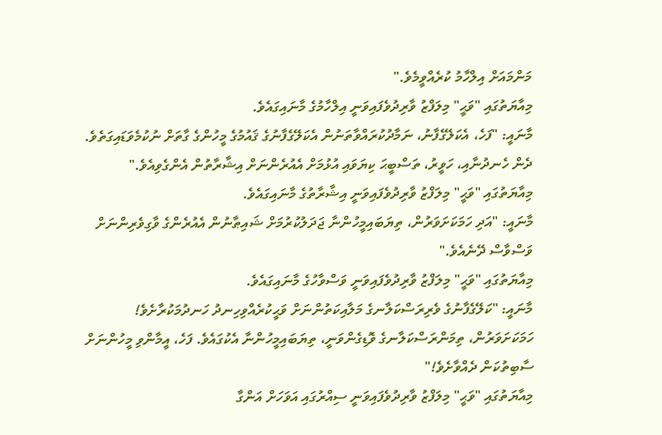މަންމައަށް އިލްހާމު ކުރެއްވީމެވެ."
މިއާޔަތުގައި "ވަޙީ" މިލަފްޒު ވާރިދުވެފައިވަނީ އިލްހާމުގެ މާނައިގައެވެ.
މާނައީ: "ފަހެ، އެކަލޭގެފާނު، ނަމާދުކުރައްވާތަނުން އެކަލޭގެފާނުގެ ޤައުމުގެ މީހުންގެ ގާތަށް ނުކުމެވަޑައިގަތެވެ. ދެން ހެނދުނާއި، ހަވީރު، ތަސްބީޙަ ކިޔަވައި އުޅުމަށް އެއުރެންނަށް އިޝާރާތުން އެންގެވިއެވެ."
މިއާޔަތުގައި "ވަޙީ" މިލަފްޒު ވާރިދުވެފައިވަނީ އިޝާރާތުގެ މާނައިގައެވެ.
މާނައީ: "އަދި ހަމަކަށަވަރުން، ތިޔަބައިމީހުންނާ ޖަދަލުކުރުމަށް ޝައިޠާނުން އެއުރެންގެ ވާގިވެރިންނަށް ވަސްވާސް ދޭނެއެވެ."
މިއާޔަތުގައި "ވަޙީ" މިލަފްޒު ވާރިދުވެފައިވަނީ ވަސްވާހުގެ މާނައިގައެވެ.
މާނައީ: "ކަލޭގެފާނުގެ ވެރިރަސްކަލާނގެ މަލާއިކަތުންނަށް ވަޙީކުރެއްވިހިނދު ހަނދުމަކުރާށެވެ! ހަމަކަށަވަރުން، ތިމަންރަސްކަލާނގެ ވޮޑިގެންވަނީ، ތިޔަބައިމީހުންނާ އެކުގައެވެ. ފަހެ، އީމާންވި މީހުންނަށް ސާބިތުކަން ދެއްވާށެވެ!"
މިއާޔަތުގައި "ވަޙީ" މިލަފްޒު ވާރިދުވެފައިވަނީ ސިއްރުގައި އަވަހަށް އަންގާ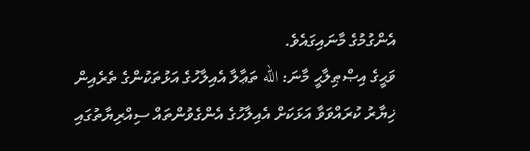އެންގުމުގެ މާނައިގައެވެ.
ވަޙީގެ އިޞްޠިލާޙީ މާނަ: الله ތަޢާލާ އެއިލާހުގެ އަޅުތަކުންގެ ތެރެއިން ޚިޔާރު ކުރައްވަވާ އަޅަކަށް އެއިލާހުގެ އެންގެވުންތައް ސިއްރިޔާތުގައި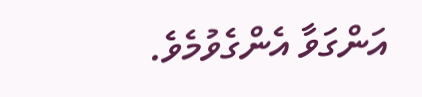އަންގަވާ އެންގެވުމެވެ.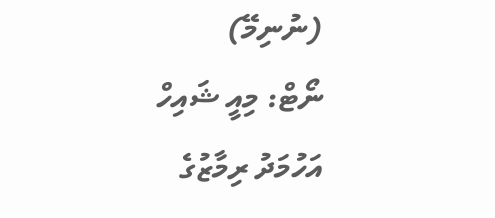(ނުނިމޭ)
ނޯޓް: މިއީ ޝައިހް އަހުމަދު ރިމާޒުގެ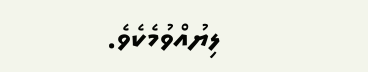ލިޔުއްވުމެކެވެ.